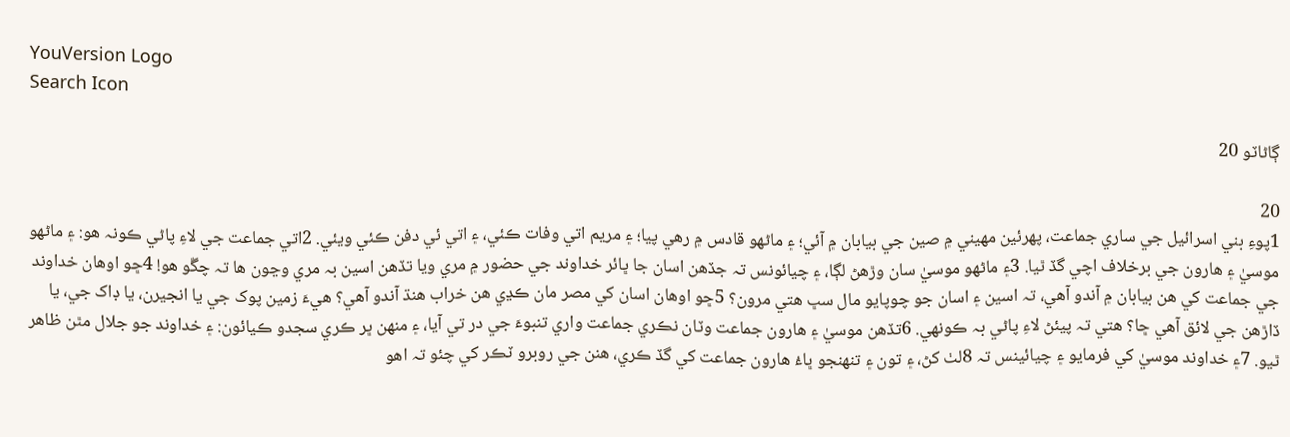YouVersion Logo
Search Icon

ڳاڻاٽو 20

20
1پوءِ بني اسرائيل جي ساري جماعت، پهرئين مهيني ۾ صين جي بيابان ۾ آئي؛ ۽ ماڻهو قادس ۾ رهي پيا؛ ۽ مريم اتي وفات ڪئي، ۽ اتي ئي دفن ڪئي ويئي. 2اتي جماعت جي لاءِ پاڻي ڪونہ هو: ۽ ماڻهو موسيٰ ۽ هارون جي برخلاف اچي گڏ ٿيا. 3۽ ماڻهو موسيٰ سان وڙهڻ لڳا، ۽ چيائونس تہ جڏهن اسان جا ڀائر خداوند جي حضور ۾ مري ويا تڏهن اسين بہ مري وڃون ها تہ چڱو هو! 4ڇو اوهان خداوند جي جماعت کي هن بيابان ۾ آندو آهي، تہ اسين ۽ اسان جو چوپايو مال سڀ هتي مرون؟ 5ڇو اوهان اسان کي مصر مان ڪڍي هن خراب هنڌ آندو آهي؟ هيءَ زمين پوک جي يا انجيرن، يا ڊاک جي، يا ڏاڙهن جي لائق آهي ڇا؟ هتي تہ پيئڻ لاءِ پاڻي بہ ڪونهي. 6تڏهن موسيٰ ۽ هارون جماعت وٽان نڪري جماعت واري تنبوءَ جي در تي آيا، ۽ منهن ڀر ڪري سجدو ڪيائون: ۽ خداوند جو جلال مٿن ظاهر ٿيو. 7۽ خداوند موسيٰ کي فرمايو ۽ چيائينس تہ 8لٺ کڻ، ۽ تون ۽ تنهنجو ڀاءُ هارون جماعت کي گڏ ڪري، هنن جي روبرو ٽڪر کي چئو تہ اهو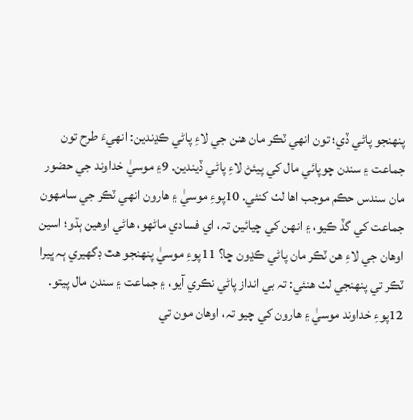پنهنجو پاڻي ڏي؛ تون انهي ٽڪر مان هنن جي لاءِ پاڻي ڪڍندين: انهيءَ طرح تون جماعت ۽ سندن چوپائي مال کي پيئڻ لاءِ پاڻي ڏيندين. 9۽ موسيٰ خداوند جي حضور مان سندس حڪم موجب اها لٺ کنئي. 10پوءِ موسيٰ ۽ هارون انهي ٽڪر جي سامهون جماعت کي گڏ ڪيو، ۽ انهن کي چيائين تہ، اي فسادي ماڻهو، هاڻي اوهين ٻڌو؛ اسين اوهان جي لاءِ هن ٽڪر مان پاڻي ڪڍون ڇا؟ 11پوءِ موسيٰ پنهنجو هٿ ڊگهيري ٻہ ڀيرا ٽڪر تي پنهنجي لٺ هنئي: تہ بي انداز پاڻي نڪري آيو، ۽ جماعت ۽ سندن مال پيتو. 12پوءِ خداوند موسيٰ ۽ هارون کي چيو تہ، اوهان مون تي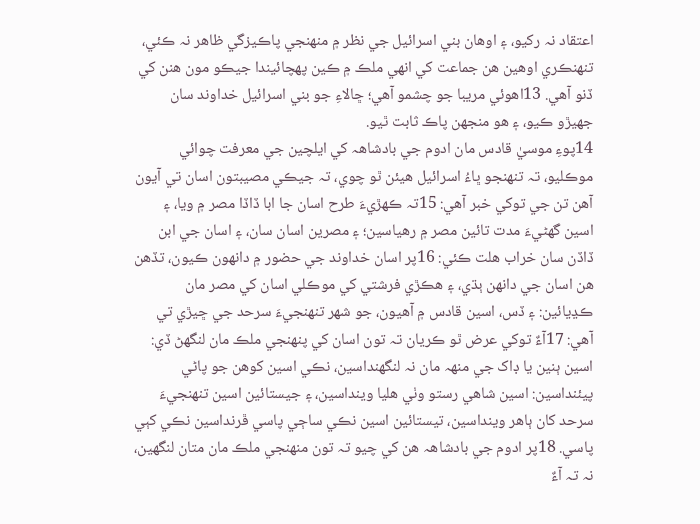اعتقاد نہ رکيو، ۽ اوهان بني اسرائيل جي نظر ۾ منهنجي پاڪيزگي ظاهر نہ ڪئي، تنهنڪري اوهين هن جماعت کي انهي ملڪ ۾ ڪين پهچائيندا جيڪو مون هنن کي ڏنو آهي. 13اهوئي مريبا جو چشمو آهي؛ ڇالاءِ جو بني اسرائيل خداوند سان جهيڙو ڪيو، ۽ هو منجهن پاڪ ثابت ٿيو.
14پوءِ موسيٰ قادس مان ادوم جي بادشاهہ کي ايلچين جي معرفت چوائي موڪليو، تہ تنهنجو ڀاءُ اسرائيل هيئن ٿو چوي، تہ جيڪي مصيبتون اسان تي آيون آهن تن جي توکي خبر آهي: 15تہ ڪهڙيءَ طرح اسان جا ابا ڏاڏا مصر ۾ ويا، ۽ اسين گهڻيءَ مدت تائين مصر ۾ رهياسين؛ ۽ مصرين اسان سان، ۽ اسان جي ابن ڏاڏن سان خراب هلت ڪئي: 16پر اسان خداوند جي حضور ۾ دانهون ڪيون، تڏهن هن اسان جي دانهن ٻڌي، ۽ هڪڙي فرشتي کي موڪلي اسان کي مصر مان ڪڍيائين: ۽ ڏس، اسين قادس ۾ آهيون، جو شهر تنهنجيءَ سرحد جي ڇيڙي تي آهي: 17آءٌ توکي عرض ٿو ڪريان تہ تون اسان کي پنهنجي ملڪ مان لنگهڻ ڏي: اسين ٻنين يا ڊاک جي منهہ مان نہ لنگهنداسين، نڪي اسين کوهن جو پاڻي پيئنداسين: اسين شاهي رستو وٺي هليا وينداسين، ۽ جيستائين اسين تنهنجيءَ سرحد کان ٻاهر وينداسين، تيستائين اسين نڪي ساڄي پاسي ڦرنداسين نڪي کٻي پاسي. 18پر ادوم جي بادشاهہ هن کي چيو تہ تون منهنجي ملڪ مان متان لنگهين، نہ تہ آءٌ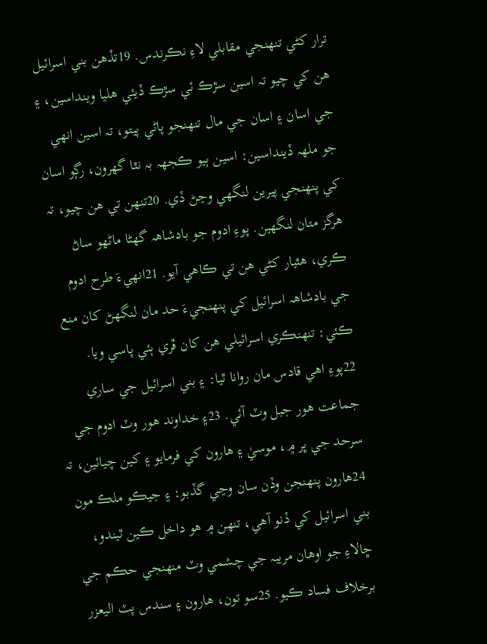ترار کڻي تنهنجي مقابلي لاءِ نڪرندس. 19تڏهن بني اسرائيل هن کي چيو تہ اسين سڙڪ ئي سڙڪ ڏيئي هليا وينداسين، ۽ جي اسان ۽ اسان جي مال تنهنجو پاڻي پيتو، تہ اسين انهي جو ملهہ ڏينداسين: اسين ٻيو ڪجهہ بہ نٿا گهرون، رڳو اسان کي پنهنجي پيرين لنگهي وڃڻ ڏي. 20تنهن تي هن چيو، تہ هرگز متان لنگهين. پوءِ ادوم جو بادشاهہ گهڻا ماڻهو ساڻ ڪري، هٿيار کڻي هن تي ڪاهي آيو. 21انهيءَ طرح ادوم جي بادشاهہ اسرائيل کي پنهنجيءَ حد مان لنگهڻ کان منع ڪئي: تنهنڪري اسرائيلي هن کان ڦري ٻئي پاسي ويا.
22پوءِ اهي قادس مان روانا ٿيا: ۽ بني اسرائيل جي ساري جماعت هور جبل وٽ آئي. 23۽ خداوند هور وٽ ادوم جي سرحد جي ڀر ۾، موسيٰ ۽ هارون کي فرمايو ۽ کين چيائين، تہ 24هارون پنهنجن وڏن سان وڃي گڏبو: ۽ جيڪو ملڪ مون بني اسرائيل کي ڏنو آهي، تنهن ۾ هو داخل ڪين ٿيندو، ڇالاءِ جو اوهان مريبہ جي چشمي وٽ منهنجي حڪم جي برخلاف فساد ڪيو. 25سو تون، هارون ۽ سندس پٽ اليعزر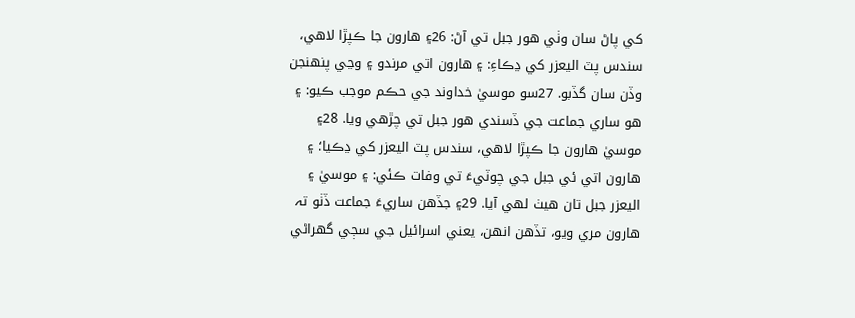کي پاڻ سان وٺي هور جبل تي آڻ: 26۽ هارون جا ڪپڙا لاهي، سندس پٽ اليعزر کي ڍڪاءِ: ۽ هارون اتي مرندو ۽ وڃي پنهنجن وڏن سان گڏبو. 27سو موسيٰ خداوند جي حڪم موجب ڪيو: ۽ هو ساري جماعت جي ڏسندي هور جبل تي چڙهي ويا. 28۽ موسيٰ هارون جا ڪپڙا لاهي، سندس پٽ اليعزر کي ڍڪيا؛ ۽ هارون اتي ئي جبل جي چوٽيءَ تي وفات ڪئي: ۽ موسيٰ ۽ اليعزر جبل تان هيٺ لهي آيا. 29۽ جڏهن ساريءَ جماعت ڏٺو تہ هارون مري ويو، تڏهن انهن، يعني اسرائيل جي سڄي گهراڻي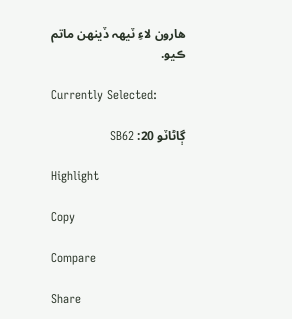هارون لاءِ ٽيهہ ڏينهن ماتم ڪيو.

Currently Selected:

ڳاڻاٽو 20: SB62

Highlight

Copy

Compare

Share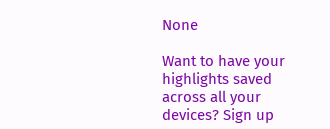None

Want to have your highlights saved across all your devices? Sign up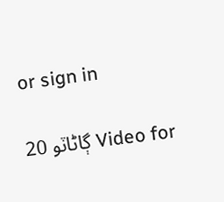or sign in

Video for ڳاڻاٽو 20